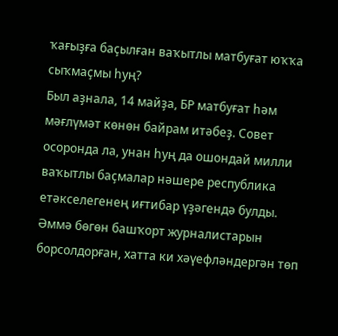ҡағыҙға баҫылған ваҡытлы матбуғат юҡҡа сыҡмаҫмы һуң?
Был аҙнала, 14 майҙа, БР матбуғат һәм мәғлүмәт көнөн байрам итәбеҙ. Совет осоронда ла, унан һуң да ошондай милли ваҡытлы баҫмалар нәшере республика етәкселегенең иғтибар үҙәгендә булды. Әммә бөгөн башҡорт журналистарын борсолдорған, хатта ки хәүефләндергән төп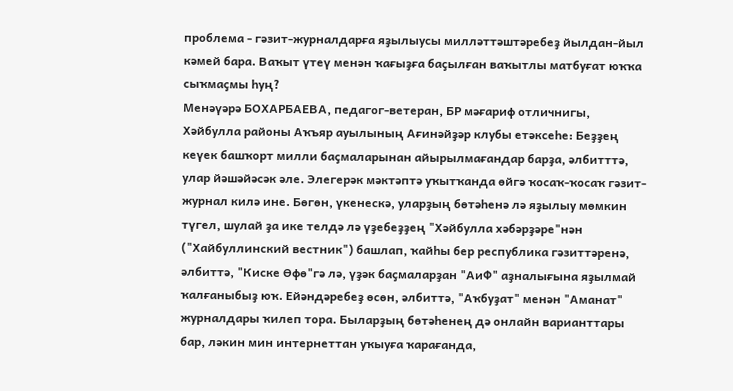проблема - гәзит-журналдарға яҙылыусы милләттәштәребеҙ йылдан-йыл кәмей бара. Ваҡыт үтеү менән ҡағыҙға баҫылған ваҡытлы матбуғат юҡҡа сыҡмаҫмы һуң?
Менәүәрә БОХАРБАЕВА, педагог-ветеран, БР мәғариф отличнигы, Хәйбулла районы Аҡъяр ауылының Ағинәйҙәр клубы етәксеһе: Беҙҙең кеүек башҡорт милли баҫмаларынан айырылмағандар барҙа, әлбитттә, улар йәшәйәсәк әле. Элегерәк мәктәптә уҡытҡанда өйгә ҡосаҡ-ҡосаҡ гәзит-журнал килә ине. Бөгөн, үкенескә, уларҙың бөтәһенә лә яҙылыу мөмкин түгел, шулай ҙа ике телдә лә үҙебеҙҙең "Хәйбулла хәбәрҙәре"нән ("Хайбуллинский вестник") башлап, ҡайһы бер республика гәзиттәренә, әлбиттә, "Киске Өфө"гә лә, үҙәк баҫмаларҙан "АиФ" аҙналығына яҙылмай ҡалғаныбыҙ юҡ. Ейәндәребеҙ өсөн, әлбиттә, "Аҡбуҙат" менән "Аманат" журналдары ҡилеп тора. Быларҙың бөтәһенең дә онлайн варианттары бар, ләкин мин интернеттан уҡыуға ҡарағанда,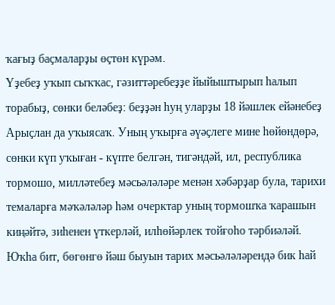ҡағыҙ баҫмаларҙы өҫтөн күрәм.
Үҙебеҙ уҡып сыҡҡас, гәзиттәребеҙҙе йыйыштырып һалып торабыҙ, сөнки беләбеҙ: беҙҙән һуң уларҙы 18 йәшлек ейәнебеҙ Арыҫлан да уҡыясаҡ. Уның уҡырға әүәҫлеге мине һөйөндөрә, сөнки күп уҡыған - күпте белгән, тигәндәй, ил, республика тормошо, милләтебеҙ мәсьәләләре менән хәбәрҙар була, тарихи темаларға мәҡәләләр һәм очерктар уның тормошҡа ҡарашын киңәйтә, зиһенен үткерләй, илһөйәрлек тойғоһо тәрбиәләй. Юҡһа бит, бөгөнгө йәш быуын тарих мәсьәләләрендә бик һай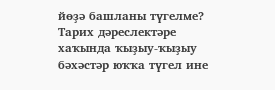йөҙә башланы түгелме? Тарих дәреслектәре хаҡында ҡыҙыу-ҡыҙыу бәхәстәр юҡҡа түгел ине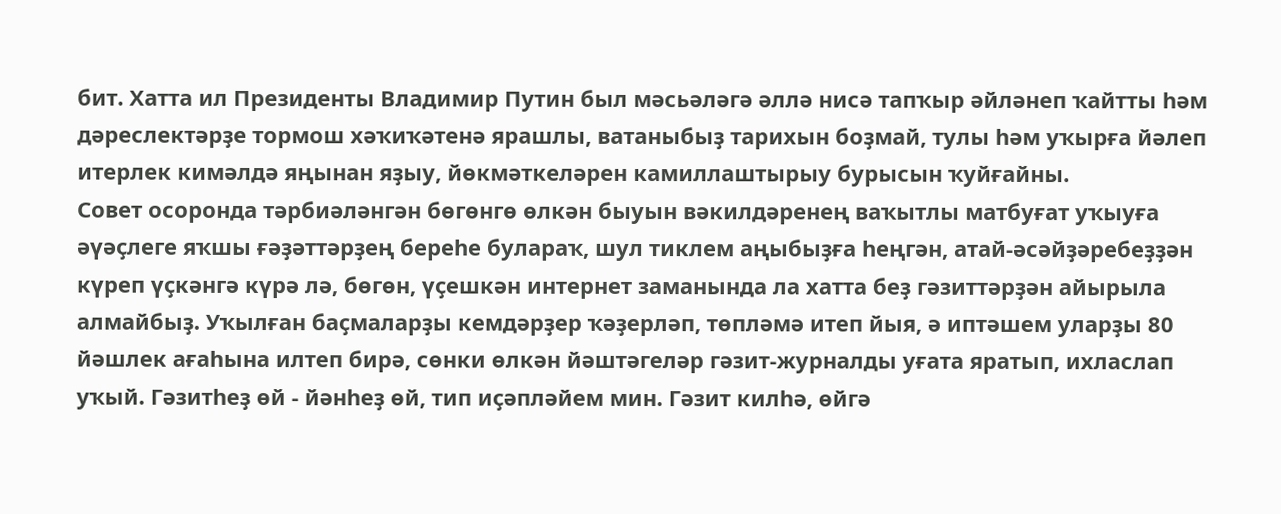бит. Хатта ил Президенты Владимир Путин был мәсьәләгә әллә нисә тапҡыр әйләнеп ҡайтты һәм дәреслектәрҙе тормош хәҡиҡәтенә ярашлы, ватаныбыҙ тарихын боҙмай, тулы һәм уҡырға йәлеп итерлек кимәлдә яңынан яҙыу, йөкмәткеләрен камиллаштырыу бурысын ҡуйғайны.
Совет осоронда тәрбиәләнгән бөгөнгө өлкән быуын вәкилдәренең ваҡытлы матбуғат уҡыуға әүәҫлеге яҡшы ғәҙәттәрҙең береһе булараҡ, шул тиклем аңыбыҙға һеңгән, атай-әсәйҙәребеҙҙән күреп үҫкәнгә күрә лә, бөгөн, үҫешкән интернет заманында ла хатта беҙ гәзиттәрҙән айырыла алмайбыҙ. Уҡылған баҫмаларҙы кемдәрҙер ҡәҙерләп, төпләмә итеп йыя, ә иптәшем уларҙы 80 йәшлек ағаһына илтеп бирә, сөнки өлкән йәштәгеләр гәзит-журналды уғата яратып, ихласлап уҡый. Гәзитһеҙ өй - йәнһеҙ өй, тип иҫәпләйем мин. Гәзит килһә, өйгә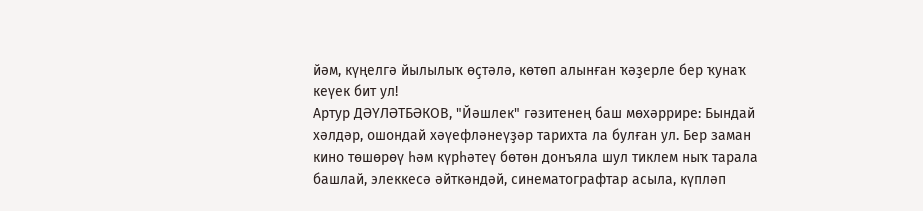йәм, күңелгә йылылыҡ өҫтәлә, көтөп алынған ҡәҙерле бер ҡунаҡ кеүек бит ул!
Артур ДӘҮЛӘТБӘКОВ, "Йәшлек" гәзитенең баш мөхәррире: Бындай хәлдәр, ошондай хәүефләнеүҙәр тарихта ла булған ул. Бер заман кино төшөрөү һәм күрһәтеү бөтөн донъяла шул тиклем ныҡ тарала башлай, элеккесә әйткәндәй, синематографтар асыла, күпләп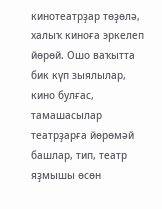кинотеатрҙар төҙөлә, халыҡ киноға эркелеп йөрөй. Ошо ваҡытта бик күп зыялылар, кино булғас, тамашасылар театрҙарға йөрөмәй башлар, тип, театр яҙмышы өсөн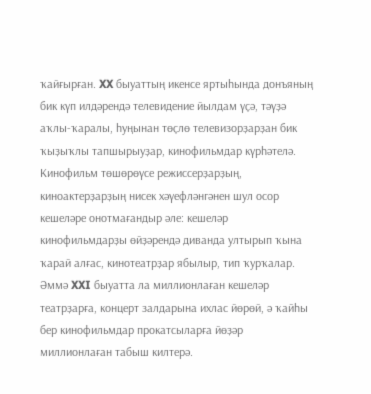ҡайғырған. XX быуаттың икенсе яртыһында донъяның бик күп илдәрендә телевидение йылдам үҫә, тәүҙә аҡлы-ҡаралы, һуңынан төҫлө телевизорҙарҙан бик ҡыҙыҡлы тапшырыуҙар, кинофильмдар күрһәтелә. Кинофильм төшөрөүсе режиссерҙарҙың, киноактерҙарҙың нисек хәүефләнгәнен шул осор кешеләре онотмағандыр әле: кешеләр кинофильмдарҙы өйҙәрендә диванда ултырып ҡына ҡарай алғас, кинотеатрҙар ябылыр, тип ҡурҡалар. Әммә XXI быуатта ла миллионлаған кешеләр театрҙарға, концерт залдарына ихлас йөрөй, ә ҡайһы бер кинофильмдар прокатсыларға йөҙәр миллионлаған табыш килтерә.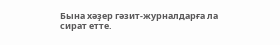Бына хәҙер гәзит-журналдарға ла сират етте.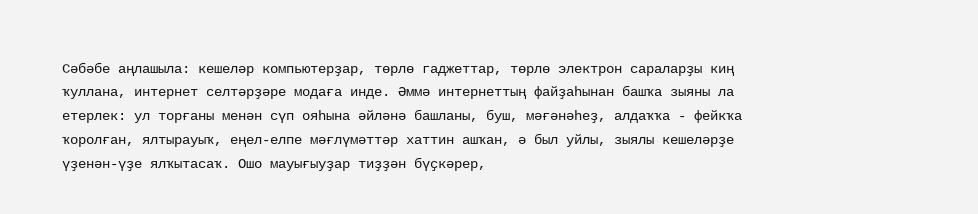Сәбәбе аңлашыла: кешеләр компьютерҙар, төрлө гаджеттар, төрлө электрон сараларҙы киң ҡуллана, интернет селтәрҙәре модаға инде. Әммә интернеттың файҙаһынан башҡа зыяны ла етерлек: ул торғаны менән сүп ояһына әйләнә башланы, буш, мәғәнәһеҙ, алдаҡҡа - фейкҡа ҡоролған, ялтырауыҡ, еңел-елпе мәғлүмәттәр хаттин ашҡан, ә был уйлы, зыялы кешеләрҙе үҙенән-үҙе ялҡытасаҡ. Ошо мауығыуҙар тиҙҙән бүҫкәрер,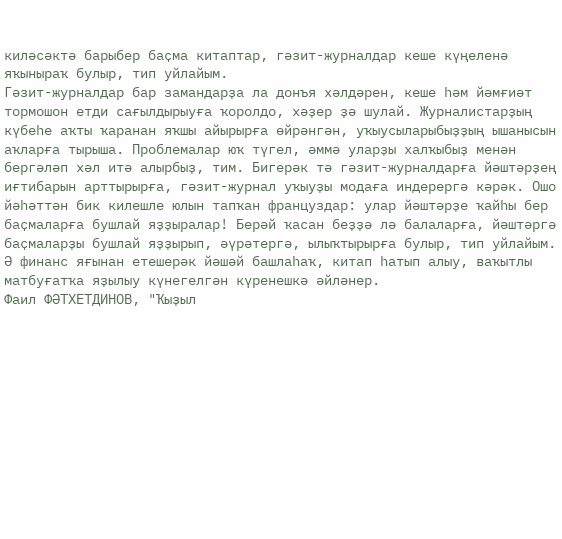киләсәктә барыбер баҫма китаптар, гәзит-журналдар кеше күңеленә яҡыныраҡ булыр, тип уйлайым.
Гәзит-журналдар бар замандарҙа ла донъя хәлдәрен, кеше һәм йәмғиәт тормошон етди сағылдырыуға ҡоролдо, хәҙер ҙә шулай. Журналистарҙың күбеһе аҡты ҡаранан яҡшы айырырға өйрәнгән, уҡыусыларыбыҙҙың ышанысын аҡларға тырыша. Проблемалар юҡ түгел, әммә уларҙы халҡыбыҙ менән бергәләп хәл итә алырбыҙ, тим. Бигерәк тә гәзит-журналдарға йәштәрҙең иғтибарын арттырырға, гәзит-журнал уҡыуҙы модаға индерергә кәрәк. Ошо йәһәттән бик килешле юлын тапҡан француздар: улар йәштәрҙе ҡайһы бер баҫмаларға бушлай яҙҙыралар! Берәй ҡасан беҙҙә лә балаларға, йәштәргә баҫмаларҙы бушлай яҙҙырып, әүрәтергә, ылыҡтырырға булыр, тип уйлайым. Ә финанс яғынан етешерәк йәшәй башлаһаҡ, китап һатып алыу, ваҡытлы матбуғатҡа яҙылыу күнегелгән күренешкә әйләнер.
Фаил ФӘТХЕТДИНОВ, "Ҡыҙыл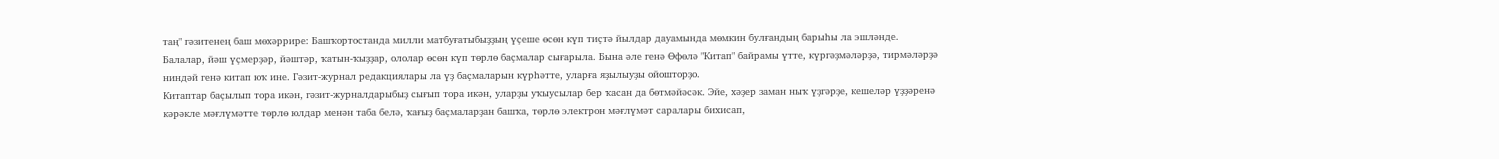таң" гәзитенең баш мөхәррире: Башҡортостанда милли матбуғатыбыҙҙың үҫеше өсөн күп тиҫтә йылдар дауамында мөмкин булғандың барыһы ла эшләнде. Балалар, йәш үҫмерҙәр, йәштәр, ҡатын-ҡыҙҙар, ололар өсөн күп төрлө баҫмалар сығарыла. Бына әле генә Өфөлә "Китап" байрамы үтте, күргәҙмәләрҙә, тирмәләрҙә ниндәй генә китап юҡ ине. Гәзит-журнал редакциялары ла үҙ баҫмаларын күрһәтте, уларға яҙылыуҙы ойошторҙо.
Китаптар баҫылып тора икән, гәзит-журналдарыбыҙ сығып тора икән, уларҙы уҡыусылар бер ҡасан да бөтмәйәсәк. Эйе, хәҙер заман ныҡ үҙгәрҙе, кешеләр үҙҙәренә кәрәкле мәғлүмәтте төрлө юлдар менән таба белә, ҡағыҙ баҫмаларҙан башҡа, төрлө электрон мәғлүмәт саралары бихисап,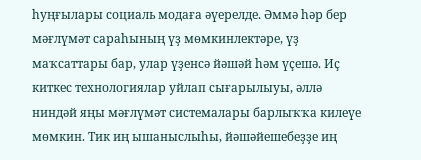һуңғылары социаль модаға әүерелде. Әммә һәр бер мәғлүмәт сараһының үҙ мөмкинлектәре, үҙ маҡсаттары бар, улар үҙенсә йәшәй һәм үҫешә. Иҫ киткес технологиялар уйлап сығарылыуы, әллә ниндәй яңы мәғлүмәт системалары барлыҡҡа килеүе мөмкин. Тик иң ышаныслыһы, йәшәйешебеҙҙе иң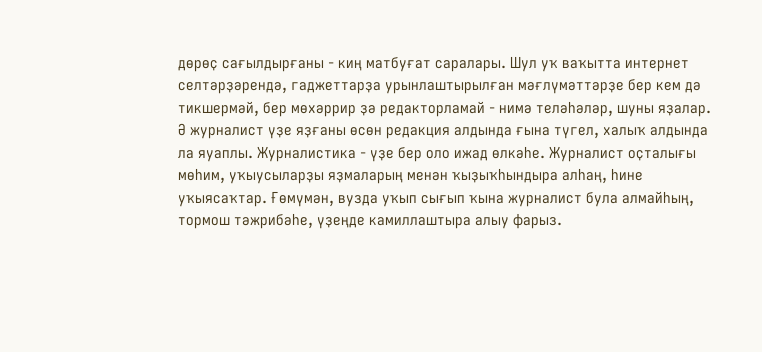дөрөҫ сағылдырғаны - киң матбуғат саралары. Шул уҡ ваҡытта интернет селтәрҙәрендә, гаджеттарҙа урынлаштырылған мәғлүмәттәрҙе бер кем дә тикшермәй, бер мөхәррир ҙә редакторламай - нимә теләһәләр, шуны яҙалар. Ә журналист үҙе яҙғаны өсөн редакция алдында ғына түгел, халыҡ алдында ла яуаплы. Журналистика - үҙе бер оло ижад өлкәһе. Журналист оҫталығы мөһим, уҡыусыларҙы яҙмаларың менән ҡыҙыҡһындыра алһаң, һине уҡыясаҡтар. Ғөмүмән, вузда уҡып сығып ҡына журналист була алмайһың, тормош тәжрибәһе, үҙеңде камиллаштыра алыу фарыз.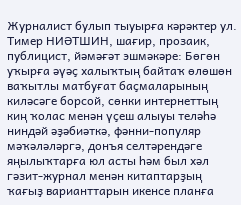Журналист булып тыуырға кәрәктер ул.
Тимер НИӘТШИН, шағир, прозаик, публицист, йәмәғәт эшмәкәре: Бөгөн уҡырға әүәҫ халыҡтың байтаҡ өлөшөн ваҡытлы матбуғат баҫмаларының киләсәге борсой, сөнки интернеттың киң ҡолас менән үҫеш алыуы теләһә ниндәй әҙәбиәткә, фәнни-популяр мәҡәләләргә, донъя селтәрендәге яңылыҡтарға юл асты һәм был хәл гәзит-журнал менән китаптарҙың ҡағыҙ варианттарын икенсе планға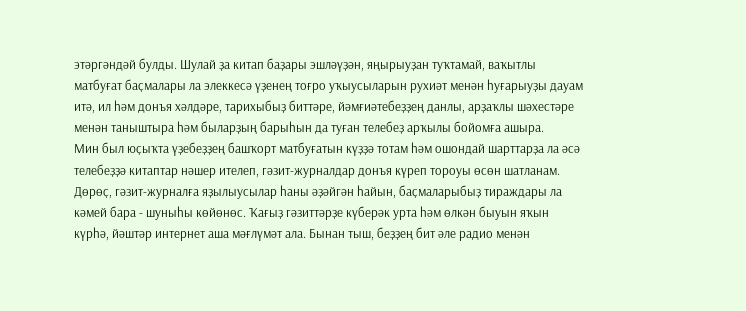этәргәндәй булды. Шулай ҙа китап баҙары эшләүҙән, яңырыуҙан туҡтамай, ваҡытлы матбуғат баҫмалары ла элеккесә үҙенең тоғро уҡыусыларын рухиәт менән һуғарыуҙы дауам итә, ил һәм донъя хәлдәре, тарихыбыҙ биттәре, йәмғиәтебеҙҙең данлы, арҙаҡлы шәхестәре менән таныштыра һәм быларҙың барыһын да туған телебеҙ арҡылы бойомға ашыра.
Мин был юҫыҡта үҙебеҙҙең башҡорт матбуғатын күҙҙә тотам һәм ошондай шарттарҙа ла әсә телебеҙҙә китаптар нәшер ителеп, гәзит-журналдар донъя күреп тороуы өсөн шатланам. Дөрөҫ, гәзит-журналға яҙылыусылар һаны әҙәйгән һайын, баҫмаларыбыҙ тираждары ла кәмей бара - шуныһы көйөнөс. Ҡағыҙ гәзиттәрҙе күберәк урта һәм өлкән быуын яҡын күрһә, йәштәр интернет аша мәғлүмәт ала. Бынан тыш, беҙҙең бит әле радио менән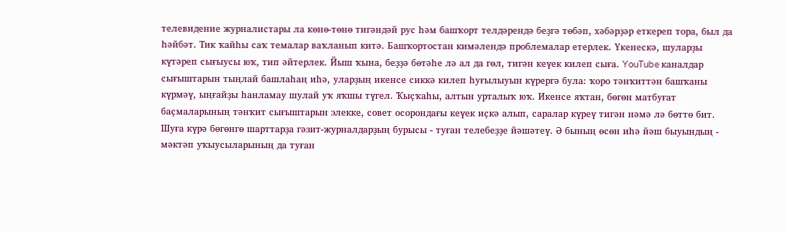телевидение журналистары ла көнө-төнө тигәндәй рус һәм башҡорт телдәрендә беҙгә төбәп, хәбәрҙәр еткереп тора, был да һәйбәт. Тик ҡайһы саҡ темалар ваҡланып китә. Башҡортостан кимәлендә проблемалар етерлек. Үкенескә, шуларҙы күтәреп сығыусы юҡ, тип әйтерлек. Йыш ҡына, беҙҙә бөтәһе лә ал да гөл, тигән кеүек килеп сыға. YouTube каналдар сығыштарын тыңлай башлаһаң иһә, уларҙың икенсе сиккә килеп һуғылыуын күрергә була: ҡоро тәнҡиттән башҡаны күрмәү, ыңғайҙы һанламау шулай уҡ яҡшы түгел. Ҡыҫҡаһы, алтын урталыҡ юҡ. Икенсе яҡтан, бөгөн матбуғат баҫмаларының тәнҡит сығыштарын элекке, совет осорондағы кеүек иҫкә алып, саралар күреү тигән нәмә лә бөттө бит.
Шуға күрә бөгөнгө шарттарҙа гәзит-журналдарҙың бурысы - туған телебеҙҙе йәшәтеү. Ә бының өсөн иһә йәш быуындың - мәктәп уҡыусыларының да туған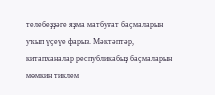телебеҙҙәге яҙма матбуғат баҫмаларын уҡып үҫеүе фарыз. Мәктәптәр, китапханалар республикабыҙ баҫмаларын мөмкин тиклем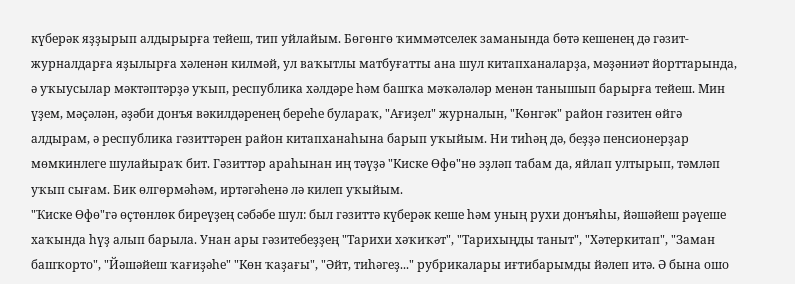күберәк яҙҙырып алдырырға тейеш, тип уйлайым. Бөгөнгө ҡиммәтселек заманында бөтә кешенең дә гәзит-журналдарға яҙылырға хәленән килмәй, ул ваҡытлы матбуғатты ана шул китапханаларҙа, мәҙәниәт йорттарында, ә уҡыусылар мәктәптәрҙә уҡып, республика хәлдәре һәм башҡа мәҡәләләр менән танышып барырға тейеш. Мин үҙем, мәҫәлән, әҙәби донъя вәкилдәренең береһе булараҡ, "Ағиҙел" журналын, "Көнгәк" район гәзитен өйгә алдырам, ә республика гәзиттәрен район китапханаһына барып уҡыйым. Ни тиһәң дә, беҙҙә пенсионерҙар мөмкинлеге шулайыраҡ бит. Гәзиттәр араһынан иң тәүҙә "Киске Өфө"нө эҙләп табам да, яйлап ултырып, тәмләп уҡып сығам. Бик өлгөрмәһәм, иртәгәһенә лә килеп уҡыйым.
"Ҡиске Өфө"гә өҫтөнлөк биреүҙең сәбәбе шул: был гәзиттә күберәк кеше һәм уның рухи донъяһы, йәшәйеш рәүеше хаҡында һүҙ алып барыла. Унан ары гәзитебеҙҙең "Тарихи хәҡиҡәт", "Тарихыңды таныт", "Хәтеркитап", "Заман башҡорто", "Йәшәйеш ҡағиҙәһе" "Көн ҡаҙағы", "Әйт, тиһәгеҙ..." рубрикалары иғтибарымды йәлеп итә. Ә бына ошо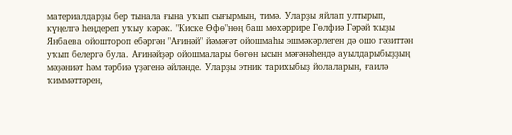материалдарҙы бер тынала ғына уҡып сығырмын, тимә. Уларҙы яйлап ултырып, күңелгә һеңдереп уҡыу кәрәк. "Киске Өфө"нөң баш мөхәррире Гөлфиә Гәрәй ҡыҙы Янбаева ойоштороп ебәргән "Ағинәй" йәмәғәт ойошмаһы эшмәкәрлеген дә ошо гәзиттән уҡып белергә була. Ағинәйҙәр ойошмалары бөгөн ысын мәғәнәһендә ауылдарыбыҙҙың мәҙәниәт һәм тәрбиә үҙәгенә әйләнде. Уларҙы этник тарихыбыҙ йолаларын, ғаилә ҡиммәттәрен,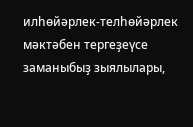илһөйәрлек-телһөйәрлек мәктәбен тергеҙеүсе заманыбыҙ зыялылары,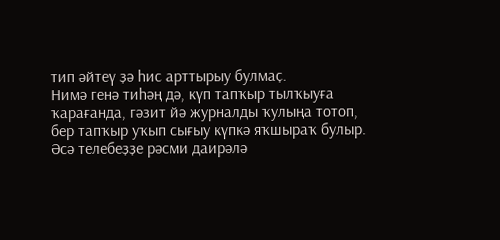тип әйтеү ҙә һис арттырыу булмаҫ.
Нимә генә тиһәң дә, күп тапҡыр тылҡыуға ҡарағанда, гәзит йә журналды ҡулыңа тотоп, бер тапҡыр уҡып сығыу күпкә яҡшыраҡ булыр. Әсә телебеҙҙе рәсми даирәлә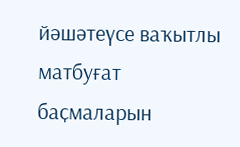йәшәтеүсе ваҡытлы матбуғат баҫмаларын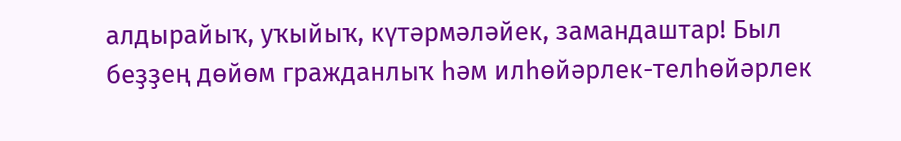алдырайыҡ, уҡыйыҡ, күтәрмәләйек, замандаштар! Был беҙҙең дөйөм гражданлыҡ һәм илһөйәрлек-телһөйәрлек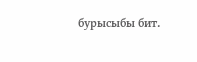бурысыбы бит.